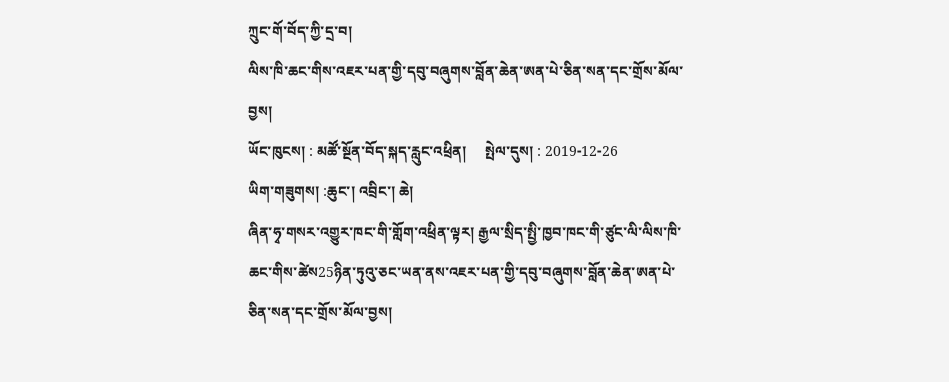ཀྲུང་གོ་བོད་ཀྱི་དྲ་བ།
ལིས་ཁི་ཆང་གིས་འཇར་པན་གྱི་དབུ་བཞུགས་བློན་ཆེན་ཨན་པེ་ཅིན་སན་དང་གྲོས་མོལ་བྱས།
ཡོང་ཁུངས། : མཚོ་སྔོན་བོད་སྐད་རླུང་འཕྲིན།     སྤེལ་དུས། : 2019-12-26
ཡིག་གཟུགས། :ཆུང་། འབྲིང་། ཆེ།
ཞིན་ཧྭ་གསར་འགྱུར་ཁང་གི་གློག་འཕྲིན་ལྟར། རྒྱལ་སྲིད་སྤྱི་ཁྱབ་ཁང་གི་ཙུང་ལི་ལིས་ཁི་ཆང་གིས་ཚེས25ཉིན་ཏུའུ་ཅང་ཡན་ནས་འཇར་པན་གྱི་དབུ་བཞུགས་བློན་ཆེན་ཨན་པེ་ཅིན་སན་དང་གྲོས་མོལ་བྱས།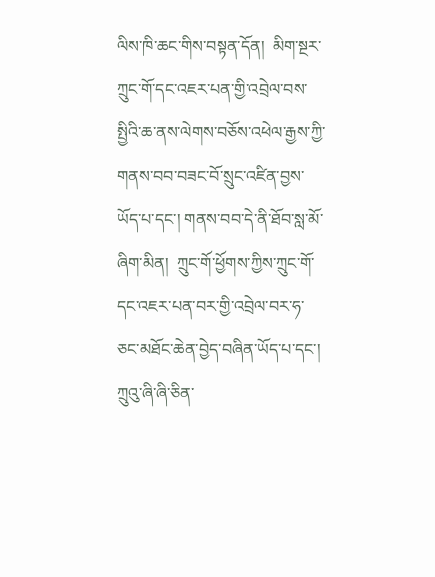ལིས་ཁི་ཆང་གིས་བསྟན་དོན།  མིག་སྔར་ཀྲུང་གོ་དང་འཇར་པན་གྱི་འབྲེལ་བས་སྤྱིའི་ཆ་ནས་ལེགས་བཅོས་འཕེལ་རྒྱས་ཀྱི་གནས་བབ་བཟང་བོ་སྲུང་འཛིན་བྱས་ཡོད་པ་དང་། གནས་བབ་དེ་ནི་ཐོབ་སླ་མོ་ཞིག་མིན།  ཀྲུང་གོ་ཕྱོགས་ཀྱིས་ཀྲུང་གོ་དང་འཇར་པན་བར་གྱི་འབྲེལ་བར་ཧ་ཅང་མཐོང་ཆེན་བྱེད་བཞིན་ཡོད་པ་དང་།  ཀྲུའུ་ཞི་ཞི་ཅིན་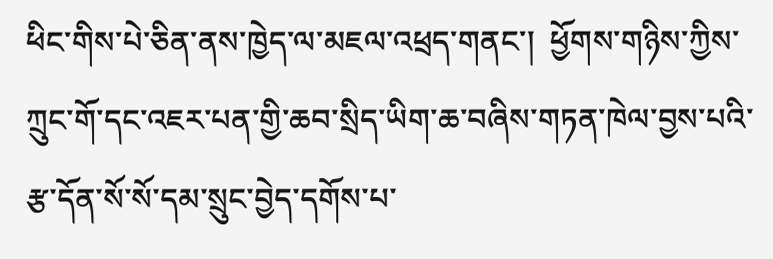ཕིང་གིས་པེ་ཅིན་ནས་ཁྱེད་ལ་མཇལ་འཕྲད་གནང་།  ཕྱོགས་གཉིས་ཀྱིས་ཀྲུང་གོ་དང་འཇར་པན་གྱི་ཆབ་སྲིད་ཡིག་ཆ་བཞིས་གཏན་ཁེལ་བྱས་པའི་རྩ་དོན་སོ་སོ་དམ་སྲུང་བྱེད་དགོས་པ་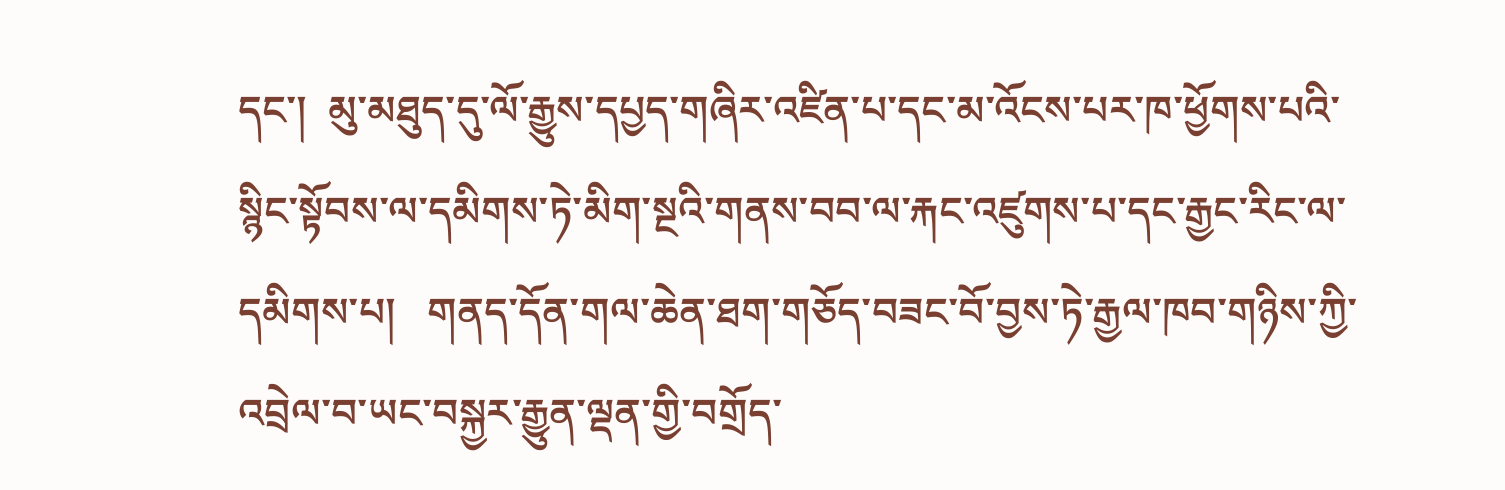དང་།  མུ་མཐུད་དུ་ལོ་རྒྱུས་དཔྱད་གཞིར་འཛིན་པ་དང་མ་འོངས་པར་ཁ་ཕྱོགས་པའི་སྙིང་སྟོབས་ལ་དམིགས་ཏེ་མིག་སྔའི་གནས་བབ་ལ་རྐང་འཛུགས་པ་དང་རྒྱང་རིང་ལ་དམིགས་པ།   གནད་དོན་གལ་ཆེན་ཐག་གཅོད་བཟང་བོ་བྱས་ཏེ་རྒྱལ་ཁབ་གཉིས་ཀྱི་འབྲེལ་བ་ཡང་བསྐྱར་རྒྱུན་ལྡན་གྱི་བགྲོད་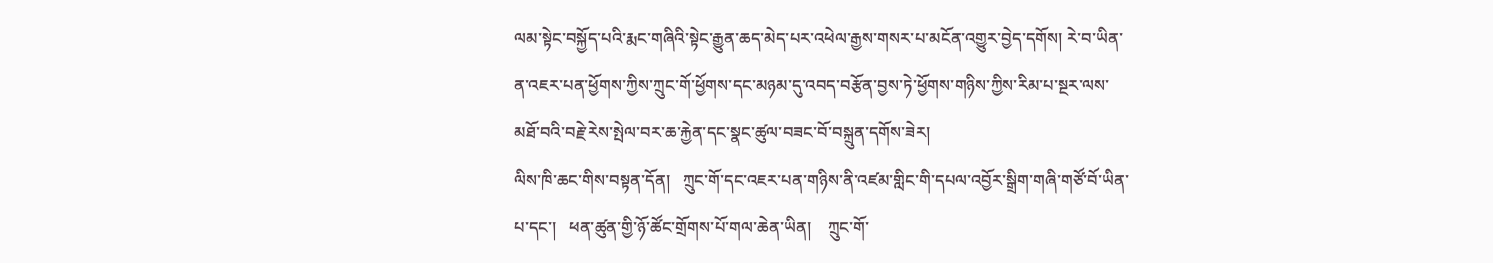ལམ་སྟེང་བསྐྱོད་པའི་རྨང་གཞིའི་སྟེང་རྒྱུན་ཆད་མེད་པར་འཕེལ་རྒྱས་གསར་པ་མངོན་འགྱུར་བྱེད་དགོས། རེ་བ་ཡིན་ན་འཇར་པན་ཕྱོགས་ཀྱིས་ཀྲུང་གོ་ཕྱོགས་དང་མཉམ་དུ་འབད་བརྩོན་བྱས་ཏེ་ཕྱོགས་གཉིས་ཀྱིས་རིམ་པ་སྔར་ལས་མཐོ་བའི་བརྗེ་རེས་སྤེལ་བར་ཆ་རྐྱེན་དང་སྣང་ཚུལ་བཟང་བོ་བསྐྲུན་དགོས་ཟེར།
ལིས་ཁི་ཆང་གིས་བསྟན་དོན།   ཀྲུང་གོ་དང་འཇར་པན་གཉིས་ནི་འཛམ་གླིང་གི་དཔལ་འབྱོར་སྒྲིག་གཞི་གཙོ་བོ་ཡིན་པ་དང་།   ཕན་ཚུན་གྱི་ཉོ་ཚོང་གྲོགས་པོ་གལ་ཆེན་ཡིན།    ཀྲུང་གོ་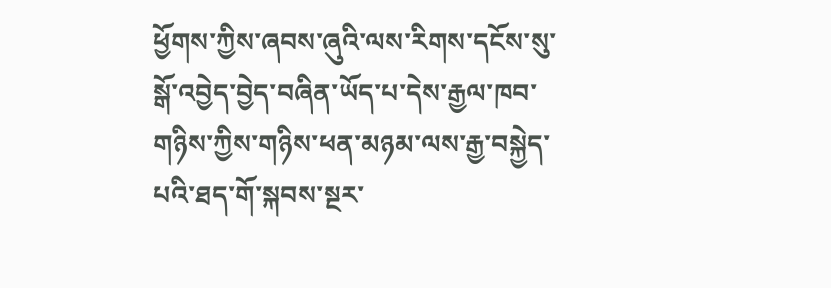ཕྱོགས་ཀྱིས་ཞབས་ཞུའི་ལས་རིགས་དངོས་སུ་སྒོ་འབྱེད་བྱེད་བཞིན་ཡོད་པ་དེས་རྒྱལ་ཁབ་གཉིས་ཀྱིས་གཉིས་ཕན་མཉམ་ལས་རྒྱ་བསྐྱེད་པའི་ཐད་གོ་སྐབས་སྔར་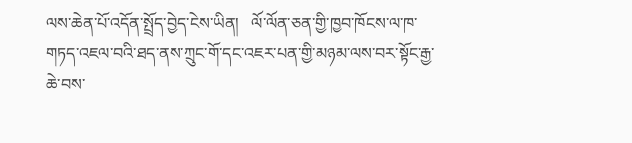ལས་ཆེན་པོ་འདོན་སྤྲོད་བྱེད་ངེས་ཡིན།   ལོ་ལོན་ཅན་གྱི་ཁྱབ་ཁོངས་ལ་ཁ་གཏད་འཇལ་བའི་ཐད་ནས་ཀྲུང་གོ་དང་འཇར་པན་གྱི་མཉམ་ལས་བར་སྟོང་རྒྱ་ཆེ་བས་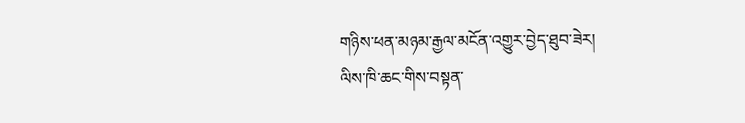གཉིས་ཕན་མཉམ་རྒྱལ་མངོན་འགྱུར་བྱེད་ཐུབ་ཟེར།
ལིས་ཁི་ཆང་གིས་བསྟན་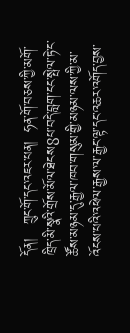དོན།   ཀྲུང་གོ་དང་འཇར་པན།  ཧན་གོ་བཅས་ཀྱི་མགོ་ཁྲིད་མི་སྣའི་གྲོས་མོལ་ཐེངས8པ་བདེ་བླག་ངང་སྤེལ་ཏེ་ང་ཚོས་མཉམ་དུ་རྒྱལ་ཁབ་གསུམ་གྱི་མཉམ་ལས་ཀྱི་མ་འོངས་པའི་འཕེལ་རྒྱས་ལ་རྒྱང་ལྟ་དང་འཆར་འགོད་བྱས་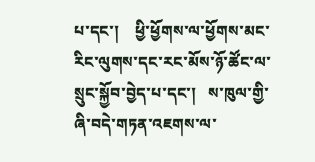པ་དང་།    ཕྱི་ཕྱོགས་ལ་ཕྱོགས་མང་རིང་ལུགས་དང་རང་མོས་ཉོ་ཚོང་ལ་སྲུང་སྐྱོབ་བྱེད་པ་དང་།   ས་ཁུལ་གྱི་ཞི་བདེ་གཏན་འཇགས་ལ་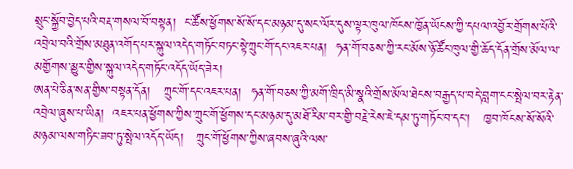སྲུང་སྐྱོབ་བྱེད་པའི་བརྡ་གསལ་བོ་བསྟན།  ང་ཚོས་ཕྱོགས་སོ་སོ་དང་མཉམ་དུ་སང་ལོར་དུས་ལྟར་ཁུལ་ཁོངས་ཁྱོན་ཡོངས་ཀྱི་དཔལ་འབྱོར་གྲོགས་པོའི་འབྲེལ་བའི་གྲོས་མཐུན་འགོད་པར་སྐུལ་འདེད་གཏོང་བཏང་སྟེ་ཀྲུང་གོ་དང་འཇར་པན།  ཧན་གོ་བཅས་ཀྱི་རང་མོས་ཉོ་ཚོང་ཁུལ་གྱི་ཆོད་དོན་གྲོས་མོལ་ལ་མགྱོགས་མྱུར་གྱིས་སྐུལ་འདེད་གཏོང་འདོད་ཡོད་ཟེར།
ཨན་པེ་ཅིན་སན་གྱིས་བསྟན་དོན།   ཀྲུང་གོ་དང་འཇར་པན།  ཧན་གོ་བཅས་ཀྱི་མགོ་ཁྲིད་མི་སྣའི་གྲོས་མོལ་ཐེངས་བརྒྱད་པ་བདེ་བླག་ངང་སྤེལ་བར་རྟེན་འབྲེལ་ཞུས་པ་ཡིན།  འཇར་པན་ཕྱོགས་ཀྱིས་ཀྲུང་གོ་ཕྱོགས་དང་མཉམ་དུ་མཐོ་རིམ་བར་གྱི་བརྗེ་རེས་ཇེ་དམ་ཏུ་གཏོང་བ་དང་།   ཁྱབ་ཁོངས་སོ་སོའི་མཉམ་ལས་གཏིང་ཟབ་ཏུ་སྤེལ་འདོད་ཡོད།   ཀྲུང་གོ་ཕྱོགས་ཀྱིས་ཞབས་ཞུའི་ལས་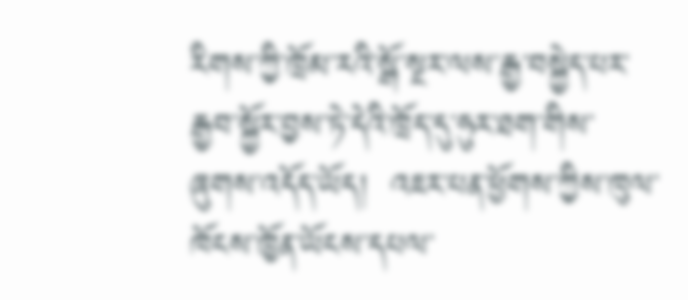རིགས་ཀྱི་ཁྲོམ་རའི་སྒོ་སྔར་ལས་རྒྱ་བསྐྱེད་པར་རྒྱབ་སྐྱོར་བྱས་ཏེ་དེའི་ཁྲོད་དུ་ཧུར་ཐག་གིས་ཞུགས་འདོད་ཡོད།  འཇར་པན་ཕྱོགས་ཀྱིས་ཁུལ་ཁོངས་ཁྱོན་ཡོངས་དཔལ་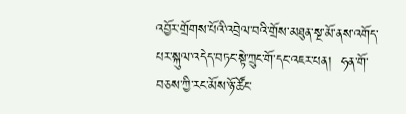འབྱོར་གྲོགས་པོའི་འབྲེལ་བའི་གྲོས་མཐུན་སྔ་མོ་ནས་འགོད་པར་སྐུལ་འདེད་བཏང་སྟེ་ཀྲུང་གོ་དང་འཇར་པན།  ཧན་གོ་བཅས་ཀྱི་རང་མོས་ཉོ་ཚོང་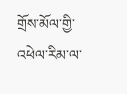གྲོས་མོལ་གྱི་འཕེལ་རིམ་ལ་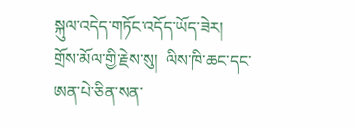སྐུལ་འདེད་གཏོང་འདོད་ཡོད་ཟེར།
གྲོས་མོལ་གྱི་རྗེས་སུ།  ལིས་ཁི་ཆང་དང་ཨན་པེ་ཅིན་སན་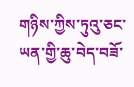གཉིས་ཀྱིས་ཏུའུ་ཅང་ཡན་གྱི་ཆུ་བེད་བཟོ་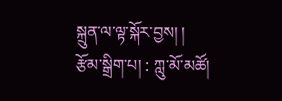སྐྲུན་ལ་ལྟ་སྐོར་བྱས། །
རྩོམ་སྒྲིག་པ། : ཀླུ་མོ་མཚོ།